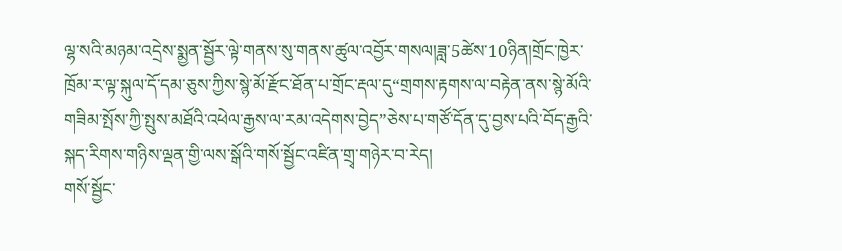ལྷ་སའི་མཉམ་འདྲེས་སྨྱན་སྦྱོར་ལྟེ་གནས་སུ་གནས་ཚུལ་འབྱོར་གསལ།ཟླ་5ཚེས་10ཉིན།གྲོང་ཁྱེར་ཁྲོམ་ར་ལྟ་སྐུལ་དོ་དམ་ཅུས་ཀྱིས་སྙེ་མོ་རྫོང་ཐོན་པ་གྲོང་རྡལ་དུ“གྲགས་རྟགས་ལ་བརྟེན་ནས་སྙེ་མོའི་གཟིམ་སྤོས་ཀྱི་སྤུས་མཐོའི་འཕེལ་རྒྱས་ལ་རམ་འདེགས་བྱེད”ཅེས་པ་གཙོ་དོན་དུ་བྱས་པའི་བོད་རྒྱའི་སྐད་རིགས་གཉིས་ལྡན་གྱི་ལས་སྒོའི་གསོ་སྦྱོང་འཛིན་གྲྭ་གཉེར་བ་རེད།
གསོ་སྦྱོང་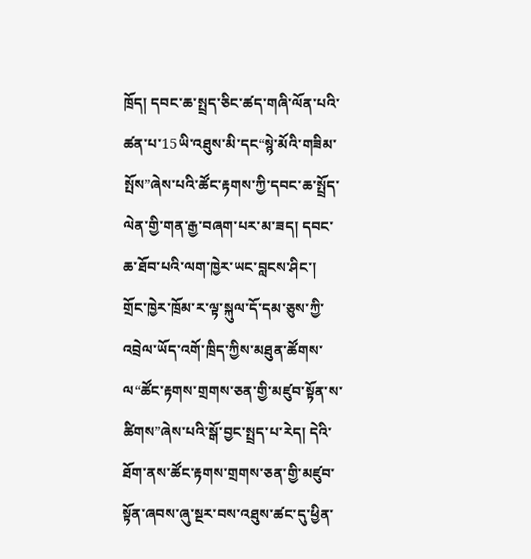ཁྲོད། དབང་ཆ་སྤྲད་ཅིང་ཚད་གཞི་ལོན་པའི་ཚན་པ་15ཡི་འཐུས་མི་དང“སྙེ་མོའི་གཟིམ་སྤོས”ཞེས་པའི་ཚོང་རྟགས་ཀྱི་དབང་ཆ་སྤྲོད་ལེན་གྱི་གན་རྒྱ་བཞག་པར་མ་ཟད། དབང་ཆ་ཐོབ་པའི་ལག་ཁྱེར་ཡང་བླངས་ཤིང་། གྲོང་ཁྱེར་ཁྲོམ་ར་ལྟ་སྐུལ་དོ་དམ་ཅུས་ཀྱི་འབྲེལ་ཡོད་འགོ་ཁྲིད་ཀྱིས་མཐུན་ཚོགས་ལ“ཚོང་རྟགས་གྲགས་ཅན་གྱི་མཛུབ་སྟོན་ས་ཚིགས”ཞེས་པའི་སྒོ་བྱང་སྤྲད་པ་རེད། དེའི་ཐོག་ནས་ཚོང་རྟགས་གྲགས་ཅན་གྱི་མཛུབ་སྟོན་ཞབས་ཞུ་སྔར་བས་འཐུས་ཚང་དུ་ཕྱིན་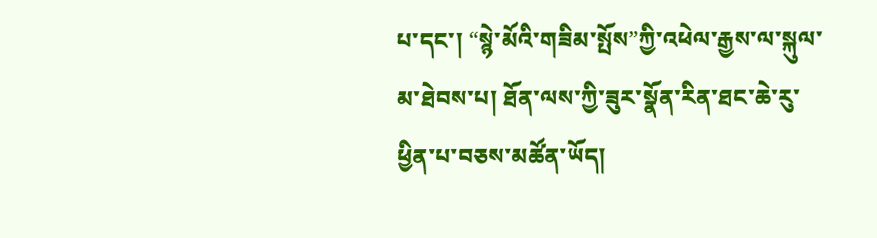པ་དང་། “སྙེ་མོའི་གཟིམ་སྤོས”ཀྱི་འཕེལ་རྒྱས་ལ་སྐུལ་མ་ཐེབས་པ། ཐོན་ལས་ཀྱི་ཟུར་སྣོན་རིན་ཐང་ཆེ་རུ་ཕྱིན་པ་བཅས་མཚོན་ཡོད།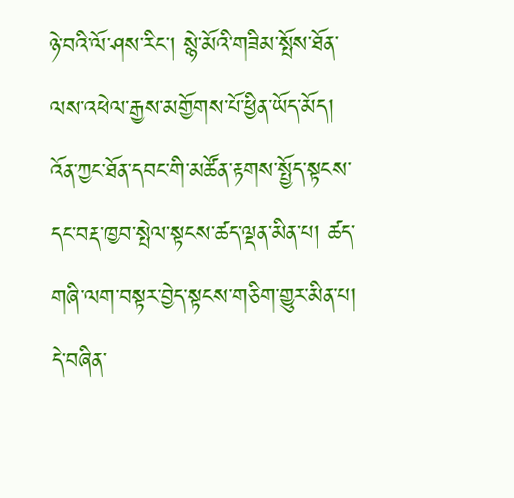ཉེ་བའི་ལོ་ཤས་རིང་། སྙེ་མོའི་གཟིམ་སྤོས་ཐོན་ལས་འཕེལ་རྒྱས་མགྱོགས་པོ་ཕྱིན་ཡོད་མོད། འོན་ཀྱང་ཐོན་དབང་གི་མཚོན་རྟགས་སྤྱོད་སྟངས་དང་བརྡ་ཁྱབ་སྤེལ་སྟངས་ཚད་ལྡན་མིན་པ། ཚད་གཞི་ལག་བསྟར་བྱེད་སྟངས་གཅིག་གྱུར་མིན་པ། དེ་བཞིན་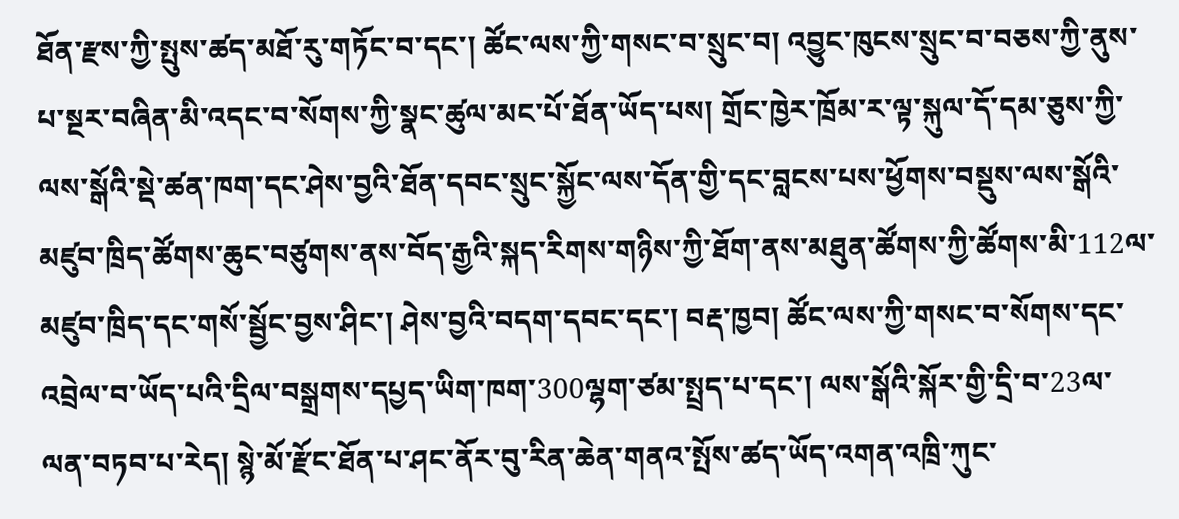ཐོན་རྫས་ཀྱི་སྤུས་ཚད་མཐོ་རུ་གཏོང་བ་དང་། ཚོང་ལས་ཀྱི་གསང་བ་སྲུང་བ། འབྱུང་ཁུངས་སྲུང་བ་བཅས་ཀྱི་ནུས་པ་སྔར་བཞིན་མི་འདང་བ་སོགས་ཀྱི་སྣང་ཚུལ་མང་པོ་ཐོན་ཡོད་པས། གྲོང་ཁྱེར་ཁྲོམ་ར་ལྟ་སྐུལ་དོ་དམ་ཅུས་ཀྱི་ལས་སྒོའི་སྡེ་ཚན་ཁག་དང་ཤེས་བྱའི་ཐོན་དབང་སྲུང་སྐྱོང་ལས་དོན་གྱི་དང་བླངས་པས་ཕྱོགས་བསྡུས་ལས་སྒོའི་མཛུབ་ཁྲིད་ཚོགས་ཆུང་བཙུགས་ནས་བོད་རྒྱའི་སྐད་རིགས་གཉིས་ཀྱི་ཐོག་ནས་མཐུན་ཚོགས་ཀྱི་ཚོགས་མི་112ལ་མཛུབ་ཁྲིད་དང་གསོ་སྦྱོང་བྱས་ཤིང་། ཤེས་བྱའི་བདག་དབང་དང་། བརྡ་ཁྱབ། ཚོང་ལས་ཀྱི་གསང་བ་སོགས་དང་འབྲེལ་བ་ཡོད་པའི་དྲིལ་བསྒྲགས་དཔྱད་ཡིག་ཁག་300ལྷག་ཙམ་སྤྲད་པ་དང་། ལས་སྒོའི་སྐོར་གྱི་དྲི་བ་23ལ་ལན་བཏབ་པ་རེད། སྙེ་མོ་རྫོང་ཐོན་པ་ཤང་ནོར་བུ་རིན་ཆེན་གནའ་སྤོས་ཚད་ཡོད་འགན་འཁྲི་ཀུང་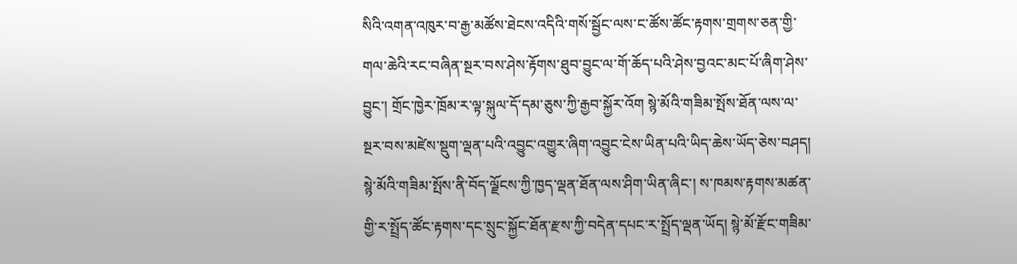སིའི་འགན་འཁུར་བ་རྒྱ་མཚོས་ཐེངས་འདིའི་གསོ་སྦྱོང་ལས་ང་ཚོས་ཚོང་རྟགས་གྲགས་ཅན་གྱི་གལ་ཆེའི་རང་བཞིན་སྔར་བས་ཤེས་རྟོགས་ཐུབ་བྱུང་ལ་གོ་ཆོད་པའི་ཤེས་བྱའང་མང་པོ་ཞིག་ཤེས་བྱུང་། གྲོང་ཁྱེར་ཁྲོམ་ར་ལྟ་སྐུལ་དོ་དམ་ཅུས་ཀྱི་རྒྱབ་སྐྱོར་འོག སྙེ་མོའི་གཟིམ་སྤོས་ཐོན་ལས་ལ་སྔར་བས་མཛེས་སྡུག་ལྡན་པའི་འབྱུང་འགྱུར་ཞིག་འབྱུང་ངེས་ཡིན་པའི་ཡིད་ཆེས་ཡོད་ཅེས་བཤད།
སྙེ་མོའི་གཟིམ་སྤོས་ནི་བོད་ལྗོངས་ཀྱི་ཁྱད་ལྡན་ཐོན་ལས་ཤིག་ཡིན་ཞིང་། ས་ཁམས་རྟགས་མཚན་གྱི་ར་སྤྲོད་ཚོང་རྟགས་དང་སྲུང་སྐྱོང་ཐོན་རྫས་ཀྱི་བདེན་དཔང་ར་སྤྲོད་ལྡན་ཡོད། སྙེ་མོ་རྫོང་གཟིམ་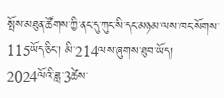སྤོས་མཐུན་ཚོགས་ཀྱི་ནང་དུ་ཀུང་སི་དང་མཉམ་ལས་ཁང་སོགས་115ཡོད་ཅིང་། མི་214ལས་ཞུགས་ཐུབ་ཡོད། 2024ལོའི་ཟླ་3ཚེས་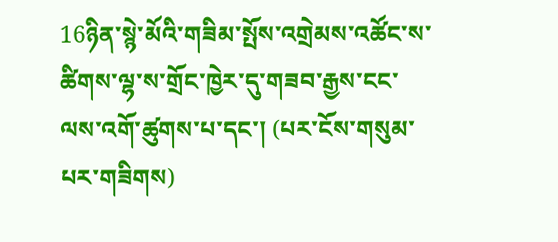16ཉིན་སྙེ་མོའི་གཟིམ་སྤོས་འགྲེམས་འཚོང་ས་ཚིགས་ལྷ་ས་གྲོང་ཁྱེར་དུ་གཟབ་རྒྱས་ངང་ལས་འགོ་ཚུགས་པ་དང་། (པར་ངོས་གསུམ་པར་གཟིགས)